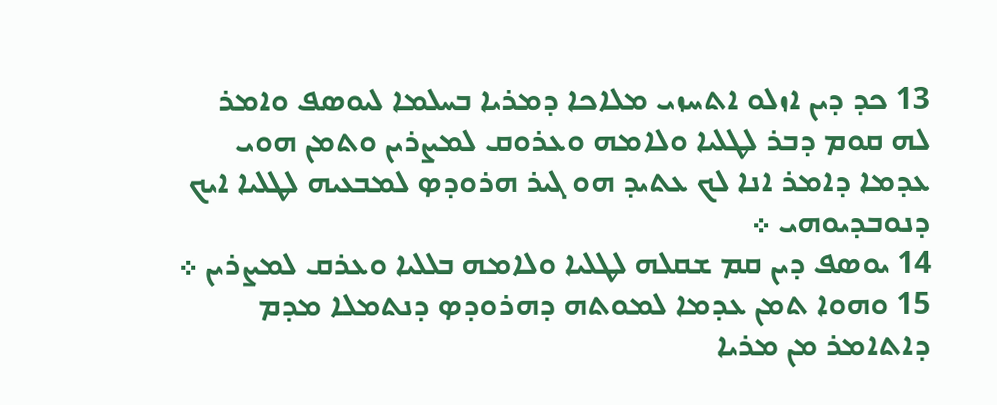13 ܟܕ ܕܝܢ ܐܙܠܘ ܐܬܚܙܝ ܡܠܐܟܐ ܕܡܪܝܐ ܒܚܠܡܐ ܠܝܘܤܦ ܘܐܡܪ ܠܗ ܩܘܡ ܕܒܪ ܠܛܠܝܐ ܘܠܐܡܗ ܘܥܪܘܩ ܠܡܨܪܝܢ ܘܬܡܢ ܗܘܝ ܥܕܡܐ ܕܐܡܪ ܐܢܐ ܠܟ ܥܬܝܕ ܗܘ ܓܝܪ ܗܪܘܕܤ ܠܡܒܥܝܗ ܠܛܠܝܐ ܐܝܟ ܕܢܘܒܕܝܘܗܝ ܀
14 ܝܘܤܦ ܕܝܢ ܩܡ ܫܩܠܗ ܠܛܠܝܐ ܘܠܐܡܗ ܒܠܠܝܐ ܘܥܪܩ ܠܡܨܪܝܢ ܀
15 ܘܗܘܐ ܬܡܢ ܥܕܡܐ ܠܡܘܬܗ ܕܗܪܘܕܤ ܕܢܬܡܠܐ ܡܕܡ ܕܐܬܐܡܪ ܡܢ ܡܪܝܐ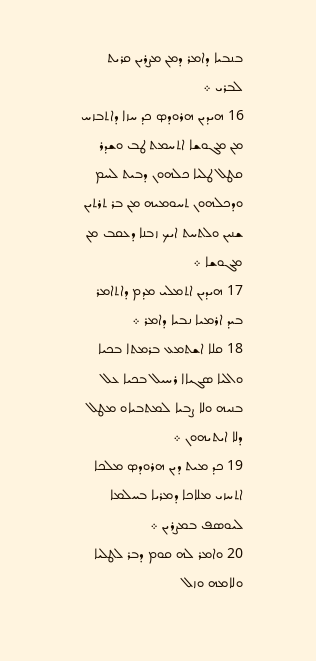ܒܢܒܝܐ ܕܐܡܪ ܕܡܢ ܡܨܪܝܢ ܩܪܝܬ ܠܒܪܝ ܀
16 ܗܝܕܝܢ ܗܪܘܕܤ ܟܕ ܚܙܐ ܕܐܬܒܙܚ ܡܢ ܡܓܘܫܐ ܐܬܚܡܬ ܛܒ ܘܫܕܪ ܩܛܠ ܛܠܝܐ ܟܠܗܘܢ ܕܒܝܬ ܠܚܡ ܘܕܟܠܗܘܢ ܬܚܘܡܝܗ ܡܢ ܒܪ ܬܪܬܝܢ ܫܢܝܢ ܘܠܬܚܬ ܐܝܟ ܙܒܢܐ ܕܥܩܒ ܡܢ ܡܓܘܫܐ ܀
17 ܗܝܕܝܢ ܐܬܡܠܝ ܡܕܡ ܕܐܬܐܡܪ ܒܝܕ ܐܪܡܝܐ ܢܒܝܐ ܕܐܡܪ ܀
18 ܩܠܐ ܐܫܬܡܥ ܒܪܡܬܐ ܒܟܝܐ ܘܐܠܝܐ ܤܓܝܐܐ ܪܚܝܠ ܒܟܝܐ ܥܠ ܒܢܝܗ ܘܠܐ ܨܒܝܐ ܠܡܬܒܝܐܘ ܡܛܠ ܕܠܐ ܐܝܬܝܗܘܢ ܀
19 ܟܕ ܡܝܬ ܕܝܢ ܗܪܘܕܤ ܡܠܟܐ ܐܬܚܙܝ ܡܠܐܟܐ ܕܡܪܝܐ ܒܚܠܡܐ ܠܝܘܤܦ ܒܡܨܪܝܢ ܀
20 ܘܐܡܪ ܠܗ ܩܘܡ ܕܒܪ ܠܛܠܝܐ ܘܠܐܡܗ ܘܙܠ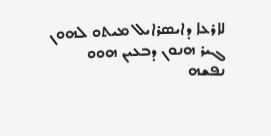ܠܐܪܥܐ ܕܐܝܤܪܐܝܠ ܡܝܬܘ ܠܗܘܢ ܓܝܪ ܗܢܘܢ ܕܒܥܝܢ ܗܘܘ ܢܦܫܗ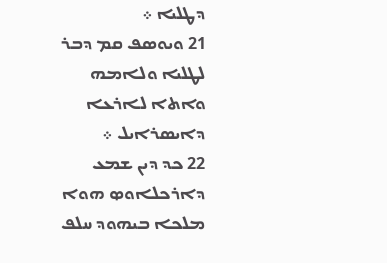ܕܛܠܝܐ ܀
21 ܘܝܘܤܦ ܩܡ ܕܒܪ ܠܛܠܝܐ ܘܠܐܡܗ ܘܐܬܐ ܠܐܪܥܐ ܕܐܝܤܪܐܝܠ ܀
22 ܟܕ ܕܝܢ ܫܡܥ ܕܐܪܟܠܐܘܤ ܗܘܐ ܡܠܟܐ ܒܝܗܘܕ ܚܠܦ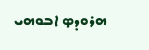ܗܪܘܕܤ ܐܒܘܗܝ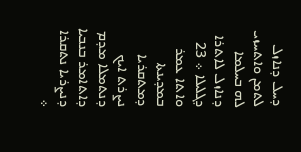ܕܚܠ ܕܢܐܙܠ ܠܬܡܢ ܘܐܬܚܙܝ ܠܗ ܒܚܠܡܐ ܕܢܐܙܠ ܠܐܬܪܐ ܕܓܠܝܠܐ ܀ 23 ܘܐܬܐ ܥܡܪ ܒܡܕܝܢܬܐ ܕܡܬܩܪܝܐ ܢܨܪܬ ܐܝܟ ܕܢܬܡܠܐ ܡܕܡ ܕܐܬܐܡܪ ܒܢܒܝܐ ܕܢܨܪܝܐ ܢܬܩܪܐ ܀